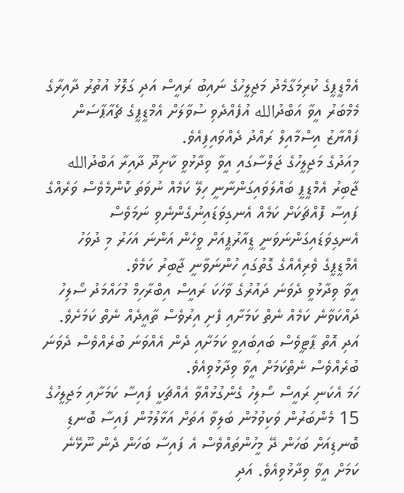އެމްޑީޕީގެ ކުރިމަގާމެދު މަޖިލީހުގެ ނައިބު ރައީސް އަދި ގަލޮޅު އުތުރު ދާއިރާގެ މެމްބަރު އީވާ އަބްދުالله އުފެއްދެވި ސުވާލަށް އެމްޑީޕީގެ ޗެއާޕާސަން ފައްޔާޒު އިސްމާއިލް ރައްދު ދެއްވައިފިއެވެ.
މިއަދުގެ މަޖިލީހުގެ ޖަލްސާގައި އީވާ ވިދާޅުވީ ކާށިދޫ ދާއިރާ އަބްދުالله ޖާބިރު އެމްޑީޕީ ބައްލަވައިގަންނާނީ ހިލޭ ކަމެއް ނުވަތަ ކޮންމެވެސް ވަރެއްގެ ފައިސާ ފޮއްޗަކަށް ކަމެއް އެނގިވަޑައިނުގެންނެވި ނަމަވެސް އެނގިވަޑައިގަންނަވަނީ ޑީއާރުޕީއަށް ވީހެން އަންނަ އަހަރު މި ދުވަހު އެމްޑީޕީގެ ވެރިއެއްގެ ގޮތުގައި ހުންނަވާނީ ޖާބިރު ކަމެވެ.
އީވާ ވިދާޅުވީ ދެވަނަ ދައުރުގެ ވާހަކަ ރައީސް އިބްރާހިމް މުހައްމަދު ސޯލިހު ދައްކަވާނެ ކަމެއް ނެތް ކަމަށާއި ފެށި އިރުވެސް ތާއީދެއް ނެތް ކަމަށެވެ. އަދި އޮތް ޕާޓީވެސް ބައިބައިވީ ކަމަށާއި ދެން އެއްވަނަ ބުރެއްވެސް ދެވަނަ ބުރެއްވެސް ނެތްކަމަށް އީވާ ވިދާޅުވިއެވެ.
ހަމަ އެކަނި ރައީސް ސޯލިހު ގެންގުޅުއްވާ އެއްޗަކީ ފައިސާ ކަމަށާއި މަޖިލީހުގެ 15 މެންބަރުން ވަކިވުމުން ބަލިވާ އަތަށް އަޅާލުމުން ފައިސާ ބޮނޑި ބޮނޑިއަށް ބަހަން ދޭ މީހުންތައްވެސް އެ ފައިސާ ބަހަން ދެން ނޫޅޭނެ ކަމަށް އީވާ ވިދާޅުވިއެވެ. އަދި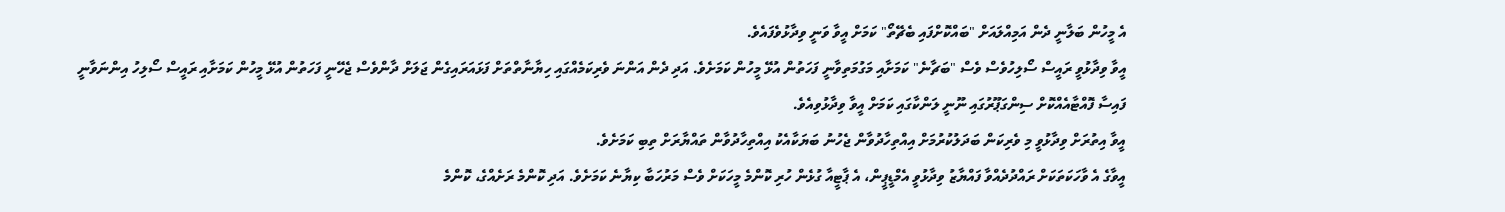އެ މީހުން ބަލާނީ ދެން އަމިއްލައަށް "ބައްކޮށްފައި ބެޗޭތޯ" ކަމަށް އީވާ ވަނީ ވިދާޅުވެފައެވެ.
އީވާ ވިދާޅުވީ ރައީސް ސޯލިހުވެސް ވެސް "ބަޗާނެ" ކަމަށާއި މަގުމަތިވާނީ ފަހަތުން އުޅޭ މީހުން ކަމަށެވެ. އަދި ދެން އަންނަ ވެރިކަމެއްގައި ހިޔާނާތްތަށް ފަޅައަރައިގެން ޖަލަށް ދާންވެސް ޖެހޭނީ ފަހަތުން އުޅޭ މީހުން ކަމަށާއި ރައީސް ސޯލިހު އިންނަވާނީ ފައިސާ ފޮއްޓާއެއްކޮށް ސިންގަޕޫރުގައި ނޫނީ ލަންކާގައި ކަމަށް އީވާ ވިދާޅުވިއެވެ.
އީވާ އިތުރަށް ވިދާޅުވީ މި ވެރިކަން ބަދަލުކުރުމަށް އިއްތިހާދުވާން ޖެހުނު ބަޔަކާއެކު އިއްތިހާދުވާން ތައްޔާރަށް ތިބި ކަމަށެވެ.
އީވާގެ އެ ވާހަކަތަކަށް ރައްދުދެއްވާ ފައްޔާޒު ވިދާޅުވީ އެމްޑީޕީން، އެ ޕާޓީއާ ގުޅެން ހުރި ކޮންމެ މީހަކަށް ވެސް މަރުހަބާ ކިޔާނެ ކަމަށެވެ. އަދި ކޮންމެ ރަށެއްގެ، ކޮންމެ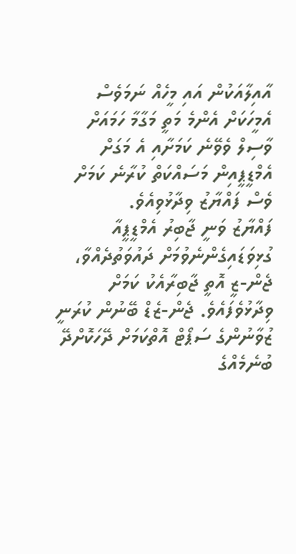އާއިލާއަކުން އައި މީހެއް ނަމަވެސް އެމީހަކަށް އެންމެ މަތީ މަގާމާ ހަމައަށް ވާސިލް ވެވޭނެ ކަމަށާއި އެ މަގަށް އެމްޑީޕީއިން މަސައްކަތް ކުރާނެ ކަމަށް ވެސް ފައްޔާޒު ވިދާޅުވިއެވެ.
ފައްޔާޒު ވަނީ ޖާބިރު އެމްޑީޕީއާ ގުޅިވަޑައިގެންނެވުމަށް ދައުވަތުދެއްވާ، ޖެން-ޒީ އޮތީ ޖާބިރާއެކު ކަމަށް ވިދާޅުވެފައެވެ. ޖެން-ޒެޑް ބޭނުން ކުރަނީ ޒުވާނުންގެ ސަޕޯޓް އޮތްކަމަށް ދޭހަކޮށްދޭ ބުނެމެއްގެ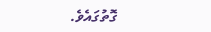ގޮތުގައެވެ.